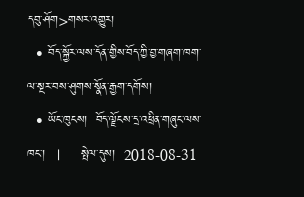དབུ་ཤོག>གསར་འགྱུར།
  • བོད་སྐྱོར་ལས་དོན་གྱིས་བོད་ཀྱི་བྱ་གཞག་ཁག་ལ་སྔར་བས་ཤུགས་སྣོན་རྒྱག་དགོས།
  • ཡོང་ཁུངས།  བོད་ལྗོངས་དྲ་འཕྲིན་གཞུང་ལས་ཁང་།   |     སྤེལ་དུས།  2018-08-31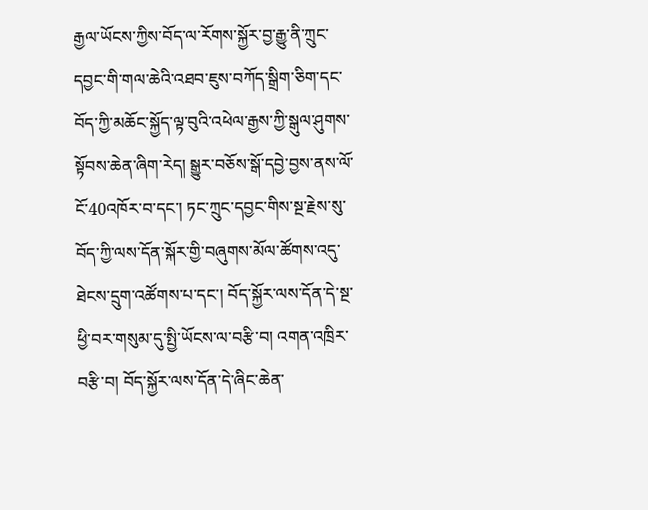རྒྱལ་ཡོངས་ཀྱིས་བོད་ལ་རོགས་སྐྱོར་བྱ་རྒྱུ་ནི་ཀྲུང་དབྱང་གི་གལ་ཆེའི་འཐབ་ཇུས་བཀོད་སྒྲིག་ཅིག་དང་བོད་ཀྱི་མཆོང་སྐྱོད་ལྟ་བུའི་འཕེལ་རྒྱས་ཀྱི་སྒུལ་ཤུགས་སྟོབས་ཆེན་ཞིག་རེད། སྒྱུར་བཅོས་སྒོ་དབྱེ་བྱས་ནས་ལོ་ངོ་40འཁོར་བ་དང་། ཏང་ཀྲུང་དབྱང་གིས་སྔ་རྗེས་སུ་བོད་ཀྱི་ལས་དོན་སྐོར་གྱི་བཞུགས་མོལ་ཚོགས་འདུ་ཐེངས་དྲུག་འཚོགས་པ་དང་། བོད་སྐྱོར་ལས་དོན་དེ་སྔ་ཕྱི་བར་གསུམ་དུ་སྤྱི་ཡོངས་ལ་བརྩི་བ། འགན་འཁྲིར་བརྩི་བ། བོད་སྐྱོར་ལས་དོན་དེ་ཞིང་ཆེན་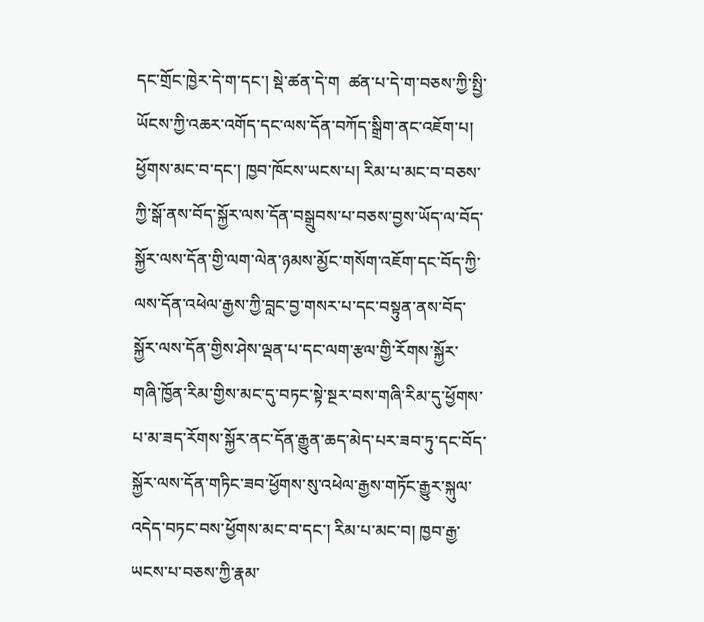དང་གྲོང་ཁྱེར་དེ་ག་དང་། སྡེ་ཚན་དེ་ག  ཚན་པ་དེ་ག་བཅས་ཀྱི་སྤྱི་ཡོངས་ཀྱི་འཆར་འགོད་དང་ལས་དོན་བཀོད་སྒྲིག་ནང་འཇོག་པ། ཕྱོགས་མང་བ་དང་། ཁྱབ་ཁོངས་ཡངས་པ། རིམ་པ་མང་བ་བཅས་ཀྱི་སྒོ་ནས་བོད་སྐྱོར་ལས་དོན་བསྒྲུབས་པ་བཅས་བྱས་ཡོད་ལ་བོད་སྐྱོར་ལས་དོན་གྱི་ལག་ལེན་ཉམས་མྱོང་གསོག་འཇོག་དང་བོད་ཀྱི་ལས་དོན་འཕེལ་རྒྱས་ཀྱི་བླང་བྱ་གསར་པ་དང་བསྟུན་ནས་བོད་སྐྱོར་ལས་དོན་གྱིས་ཤེས་ལྡན་པ་དང་ལག་རྩལ་གྱི་རོགས་སྐྱོར་གཞི་ཁྱོན་རིམ་གྱིས་མང་དུ་བཏང་སྟེ་སྔར་བས་གཞི་རིམ་དུ་ཕྱོགས་པ་མ་ཟད་རོགས་སྐྱོར་ནང་དོན་རྒྱུན་ཆད་མེད་པར་ཟབ་ཏུ་དང་བོད་སྐྱོར་ལས་དོན་གཏིང་ཟབ་ཕྱོགས་སུ་འཕེལ་རྒྱས་གཏོང་རྒྱུར་སྐུལ་འདེད་བཏང་བས་ཕྱོགས་མང་བ་དང་། རིམ་པ་མང་བ། ཁྱབ་རྒྱ་ཡངས་པ་བཅས་ཀྱི་རྣམ་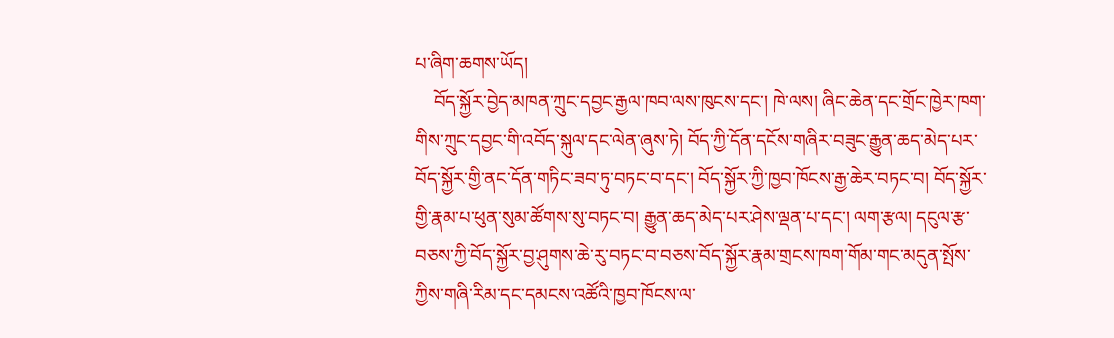པ་ཞིག་ཆགས་ཡོད།
    བོད་སྐྱོར་བྱེད་མཁན་ཀྲུང་དབྱང་རྒྱལ་ཁབ་ལས་ཁུངས་དང་། ཁེ་ལས། ཞིང་ཆེན་དང་གྲོང་ཁྱེར་ཁག་གིས་ཀྲུང་དབྱང་གི་འབོད་སྐུལ་དང་ལེན་ཞུས་ཏེ། བོད་ཀྱི་དོན་དངོས་གཞིར་བཟུང་རྒྱུན་ཆད་མེད་པར་བོད་སྐྱོར་གྱི་ནང་དོན་གཏིང་ཟབ་ཏུ་བཏང་བ་དང་། བོད་སྐྱོར་ཀྱི་ཁྱབ་ཁོངས་རྒྱ་ཆེར་བཏང་བ། བོད་སྐྱོར་གྱི་རྣམ་པ་ཕུན་སུམ་ཚོགས་སུ་བཏང་བ། རྒྱུན་ཆད་མེད་པར་ཤེས་ལྡན་པ་དང་། ལག་རྩལ། དངུལ་རྩ་བཅས་ཀྱི་བོད་སྐྱོར་བྱ་ཤུགས་ཆེ་རུ་བཏང་བ་བཅས་བོད་སྐྱོར་རྣམ་གྲངས་ཁག་གོམ་གང་མདུན་སྤོས་ཀྱིས་གཞི་རིམ་དང་དམངས་འཚོའི་ཁྱབ་ཁོངས་ལ་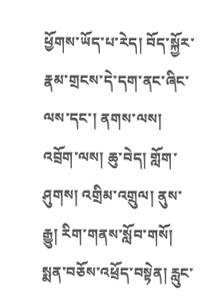ཕྱོགས་ཡོད་པ་རེད། བོད་སྐྱོར་རྣམ་གྲངས་དེ་དག་ནང་ཞིང་ལས་དང་། ནགས་ལས། འབྲོག་ལས། ཆུ་བེད། གློག་ཤུགས། འགྲིམ་འགྲུལ། ནུས་རྒྱུ། རིག་གནས་སློབ་གསོ། སྨན་བཅོས་འཕྲོད་བསྟེན། རླུང་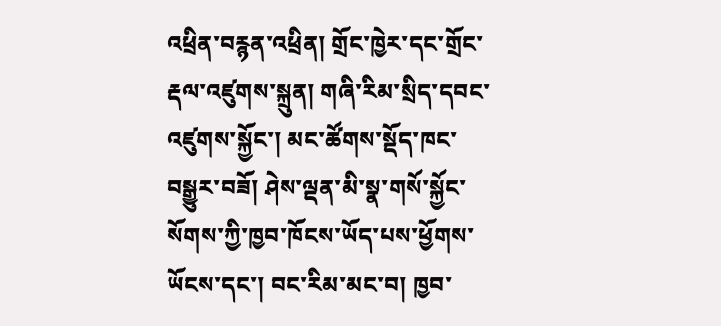འཕྲིན་བརྙན་འཕྲིན། གྲོང་ཁྱེར་དང་གྲོང་རྡལ་འཛུགས་སྐྲུན། གཞི་རིམ་སྲིད་དབང་འཛུགས་སྐྱོང་། མང་ཚོགས་སྡོད་ཁང་བསྒྱུར་བཟོ། ཤེས་ལྡན་མི་སྣ་གསོ་སྐྱོང་སོགས་ཀྱི་ཁྱབ་ཁོངས་ཡོད་པས་ཕྱོགས་ཡོངས་དང་། བང་རིམ་མང་བ། ཁྱབ་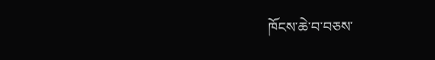ཁོངས་ཆེ་བ་བཅས་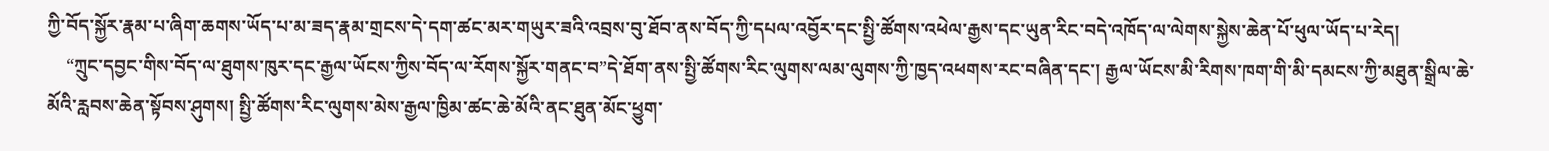ཀྱི་བོད་སྐྱོར་རྣམ་པ་ཞིག་ཆགས་ཡོད་པ་མ་ཟད་རྣམ་གྲངས་དེ་དག་ཚང་མར་གཡུར་ཟའི་འབྲས་བུ་ཐོབ་ནས་བོད་ཀྱི་དཔལ་འབྱོར་དང་སྤྱི་ཚོགས་འཕེལ་རྒྱས་དང་ཡུན་རིང་བདེ་འཁོད་ལ་ལེགས་སྐྱེས་ཆེན་པོ་ཕུལ་ཡོད་པ་རེད།
    “ཀྲུང་དབྱང་གིས་བོད་ལ་ཐུགས་ཁུར་དང་རྒྱལ་ཡོངས་ཀྱིས་བོད་ལ་རོགས་སྐྱོར་གནང་བ”དེ་ཐོག་ནས་སྤྱི་ཚོགས་རིང་ལུགས་ལམ་ལུགས་ཀྱི་ཁྱད་འཕགས་རང་བཞིན་དང་། རྒྱལ་ཡོངས་མི་རིགས་ཁག་གི་མི་དམངས་ཀྱི་མཐུན་སྒྲིལ་ཆེ་མོའི་རླབས་ཆེན་སྟོབས་ཤུགས། སྤྱི་ཚོགས་རིང་ལུགས་མེས་རྒྱལ་ཁྱིམ་ཚང་ཆེ་མོའི་ནང་ཐུན་མོང་ཕྱུག་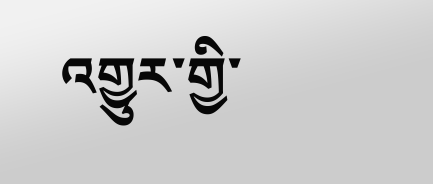འགྱུར་གྱི་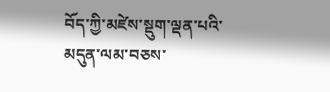བོད་ཀྱི་མཛེས་སྡུག་ལྡན་པའི་མདུན་ལམ་བཅས་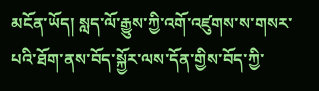མངོན་ཡོད། སླད་ལོ་རྒྱུས་ཀྱི་འགོ་འཛུགས་ས་གསར་པའི་ཐོག་ནས་བོད་སྐྱོར་ལས་དོན་གྱིས་བོད་ཀྱི་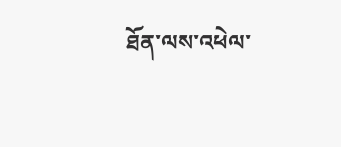ཐོན་ལས་འཕེལ་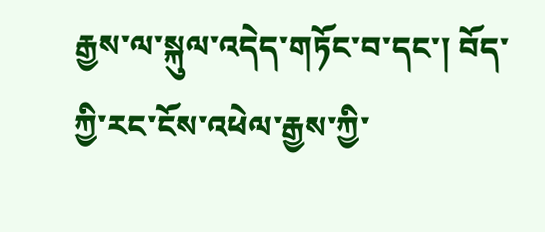རྒྱས་ལ་སྐུལ་འདེད་གཏོང་བ་དང་། བོད་ཀྱི་རང་ངོས་འཕེལ་རྒྱས་ཀྱི་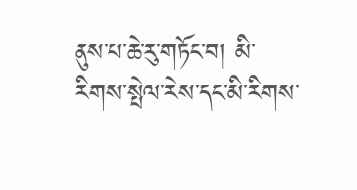ནུས་པ་ཆེ་རུ་གཏོང་བ། མི་རིགས་སྤེལ་རེས་དང་མི་རིགས་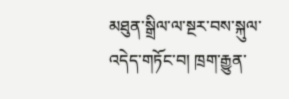མཐུན་སྒྲིལ་ལ་སྔར་བས་སྐུལ་འདེད་གཏོང་བ། ཁྲག་རྒྱུན་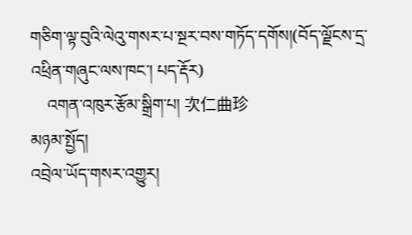གཅིག་ལྟ་བུའི་ལེའུ་གསར་པ་སྔར་བས་གཏོད་དགོས།(བོད་ལྗོངས་དྲ་འཕྲིན་གཞུང་ལས་ཁང་། པད་རྡོར)
    འགན་འཁུར་རྩོམ་སྒྲིག་པ། 次仁曲珍
མཉམ་སྤྱོད།
འབྲེལ་ཡོད་གསར་འགྱུར།